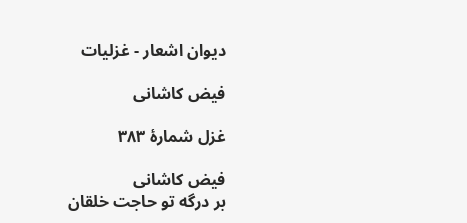دیوان اشعار - غزلیات

فیض کاشانی

غزل شمارهٔ ۳۸۳

فیض کاشانی
بر درگه تو حاجت خلقان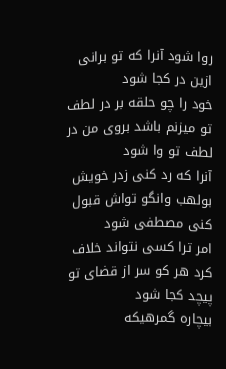روا شود آنرا که تو برانی ازین در کجا شود
خود را چو حلقه بر در لطف تو میزنم باشد بروی من در لطف تو وا شود
آنرا که رد کنی زدر خویش بولهب وانگو تواش قبول کنی مصطفی شود
امر ترا کسی نتواند خلاف کرد هر کو سر از قضای تو پیچد کجا شود
بیچاره گمرهیکه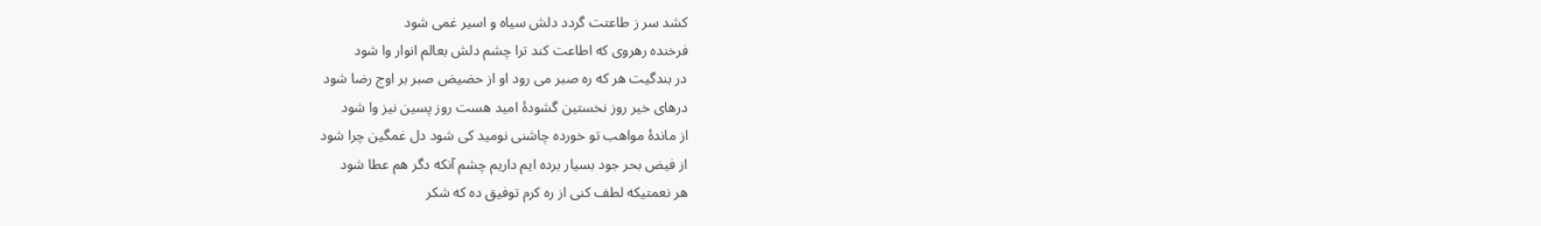کشد سر ز طاعتت گردد دلش سیاه و اسیر غمی شود
فرخنده رهروی که اطاعت کند ترا چشم دلش بعالم انوار وا شود
در بندگیت هر که ره صبر می رود او از حضیض صبر بر اوج رضا شود
درهای خیر روز نخستین گشودهٔ امید هست روز پسین نیز وا شود
از ماندهٔ مواهب تو خورده چاشنی نومید کی شود دل غمگین چرا شود
از فیض بحر جود بسیار برده ایم داریم چشم آنکه دگر هم عطا شود
هر نعمتیکه لطف کنی از ره کرم توفیق ده که شکر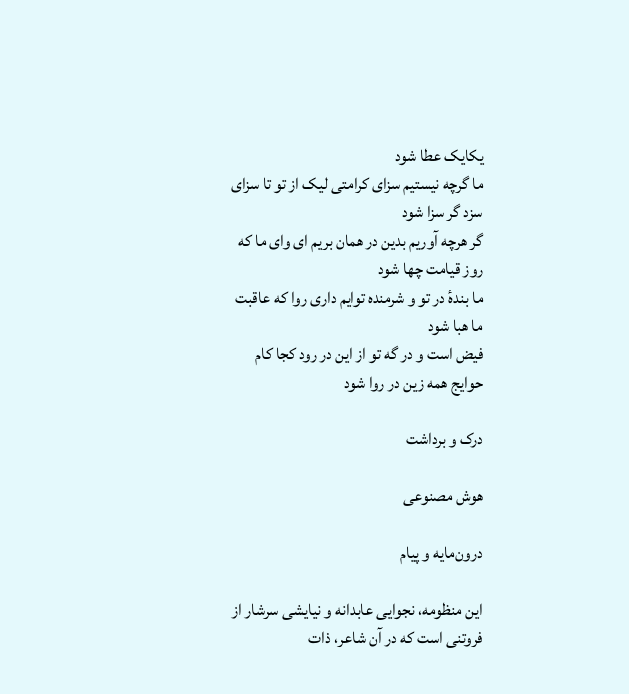یکایک عطا شود
ما گرچه نیستیم سزای کرامتی لیک از تو تا سزای سزد گر سزا شود
گر هرچه آوریم بدین در همان بریم ای وای ما که روز قیامت چها شود
ما بندهٔ در تو و شرمنده توایم داری روا که عاقبت ما هبا شود
فیض است و در گه تو از این در رود کجا کام حوایج همه زین در روا شود

درک و برداشت

هوش مصنوعی

درون‌مایه و پیام

این منظومه، نجوایی عابدانه و نیایشی سرشار از فروتنی است که در آن شاعر، ذات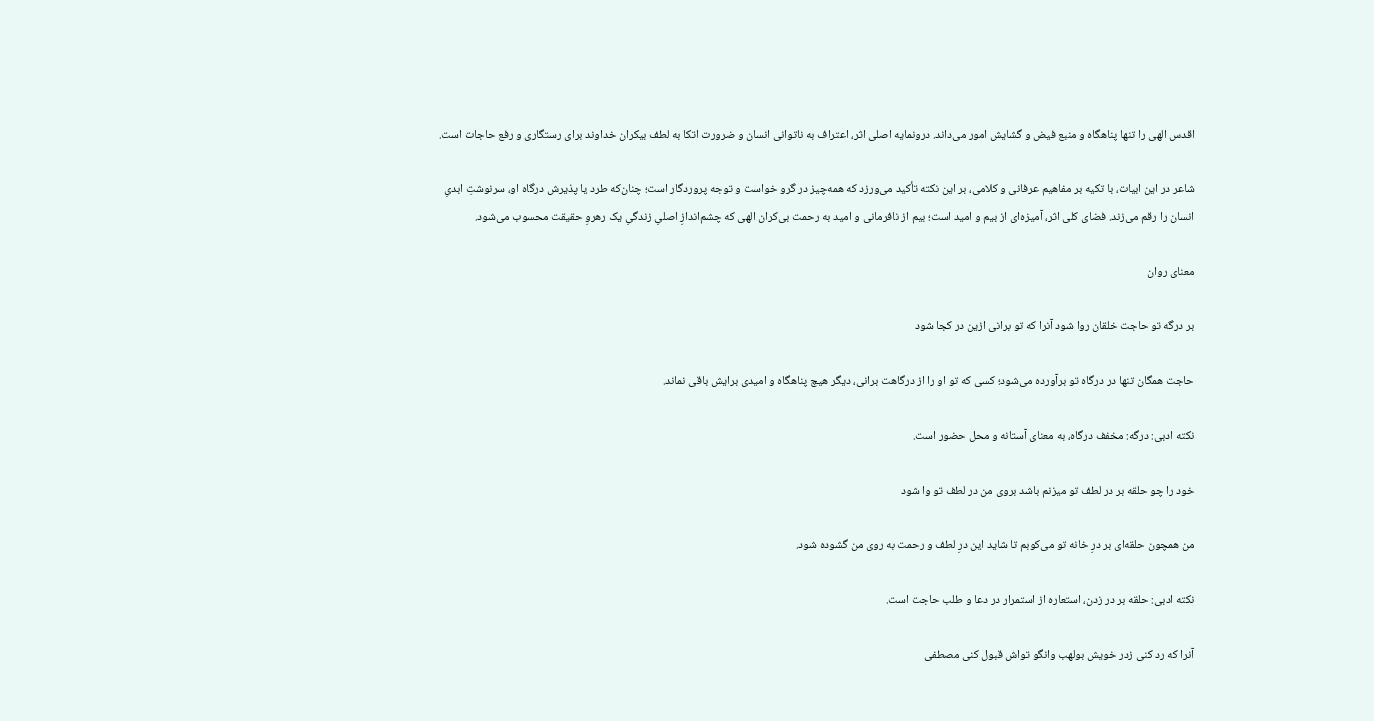اقدس الهی را تنها پناهگاه و منبع فیض و گشایش امور می‌داند. درونمایه اصلی اثر، اعتراف به ناتوانی انسان و ضرورت اتکا به لطف بیکران خداوند برای رستگاری و رفع حاجات است.

شاعر در این ابیات، با تکیه بر مفاهیم عرفانی و کلامی، بر این نکته تأکید می‌ورزد که همه‌چیز در گرو خواست و توجه پروردگار است؛ چنان‌که طرد یا پذیرش درگاه او، سرنوشتِ ابدیِ انسان را رقم می‌زند. فضای کلی اثر، آمیزه‌ای از بیم و امید است؛ بیم از نافرمانی و امید به رحمت بی‌کران الهی که چشم‌اندازِ اصلیِ زندگیِ یک رهروِ حقیقت محسوب می‌شود.

معنای روان

بر درگه تو حاجت خلقان روا شود آنرا که تو برانی ازین در کجا شود

حاجت همگان تنها در درگاه تو برآورده می‌شود؛ کسی که تو او را از درگاهت برانی، دیگر هیچ پناهگاه و امیدی برایش باقی نماند.

نکته ادبی: درگه: مخفف درگاه، به معنای آستانه و محل حضور است.

خود را چو حلقه بر در لطف تو میزنم باشد بروی من در لطف تو وا شود

من همچون حلقه‌ای بر درِ خانه تو می‌کوبم تا شاید این درِ لطف و رحمت به روی من گشوده شود.

نکته ادبی: حلقه بر در زدن، استعاره از استمرار در دعا و طلب حاجت است.

آنرا که رد کنی زدر خویش بولهب وانگو تواش قبول کنی مصطفی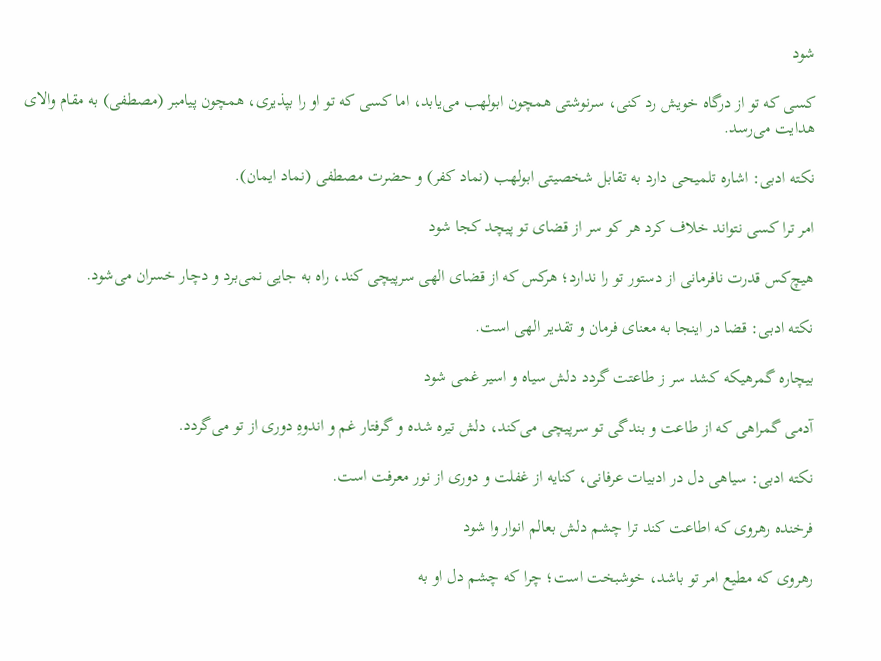شود

کسی که تو از درگاه خویش رد کنی، سرنوشتی همچون ابولهب می‌یابد، اما کسی که تو او را بپذیری، همچون پیامبر (مصطفی) به مقام والای هدایت می‌رسد.

نکته ادبی: اشاره تلمیحی دارد به تقابل شخصیتی ابولهب (نماد کفر) و حضرت مصطفی (نماد ایمان).

امر ترا کسی نتواند خلاف کرد هر کو سر از قضای تو پیچد کجا شود

هیچ‌کس قدرت نافرمانی از دستور تو را ندارد؛ هرکس که از قضای الهی سرپیچی کند، راه به جایی نمی‌برد و دچار خسران می‌شود.

نکته ادبی: قضا در اینجا به معنای فرمان و تقدیر الهی است.

بیچاره گمرهیکه کشد سر ز طاعتت گردد دلش سیاه و اسیر غمی شود

آدمی گمراهی که از طاعت و بندگی تو سرپیچی می‌کند، دلش تیره شده و گرفتار غم و اندوهِ دوری از تو می‌گردد.

نکته ادبی: سیاهی دل در ادبیات عرفانی، کنایه از غفلت و دوری از نور معرفت است.

فرخنده رهروی که اطاعت کند ترا چشم دلش بعالم انوار وا شود

رهروی که مطیع امر تو باشد، خوشبخت است؛ چرا که چشم دل او به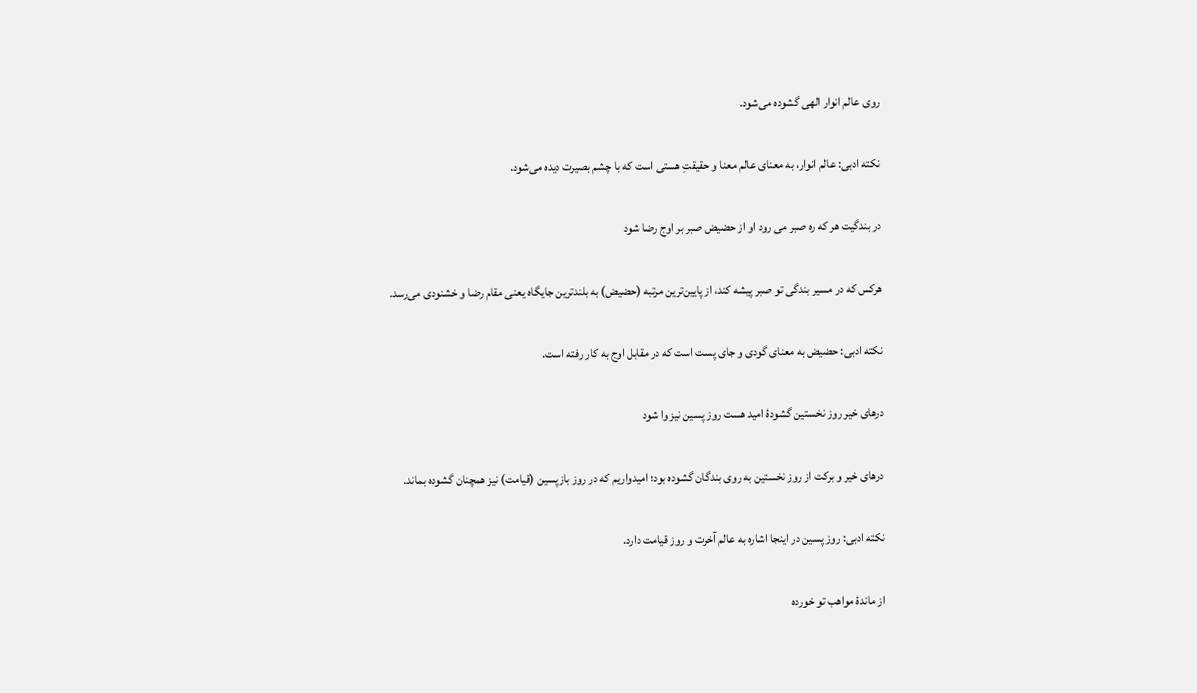روی عالم انوار الهی گشوده می‌شود.

نکته ادبی: عالم انوار، به معنای عالم معنا و حقیقتِ هستی است که با چشم بصیرت دیده می‌شود.

در بندگیت هر که ره صبر می رود او از حضیض صبر بر اوج رضا شود

هرکس که در مسیر بندگی تو صبر پیشه کند، از پایین‌ترین مرتبه (حضیض) به بلندترین جایگاه یعنی مقام رضا و خشنودی می‌رسد.

نکته ادبی: حضیض به معنای گودی و جای پست است که در مقابل اوج به کار رفته است.

درهای خیر روز نخستین گشودهٔ امید هست روز پسین نیز وا شود

درهای خیر و برکت از روز نخستین به روی بندگان گشوده بود؛ امیدواریم که در روز بازپسین (قیامت) نیز همچنان گشوده بماند.

نکته ادبی: روز پسین در اینجا اشاره به عالم آخرت و روز قیامت دارد.

از ماندهٔ مواهب تو خورده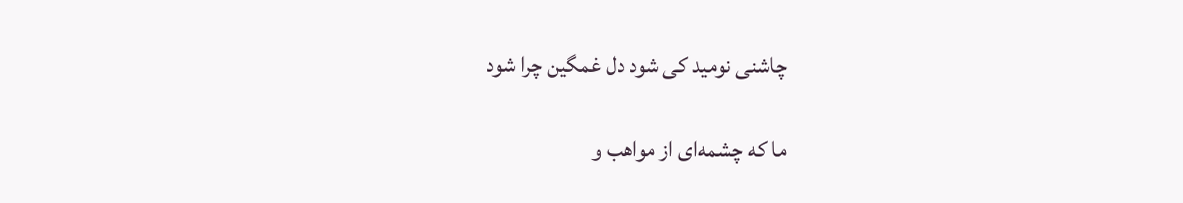چاشنی نومید کی شود دل غمگین چرا شود

ما که چشمه‌ای از مواهب و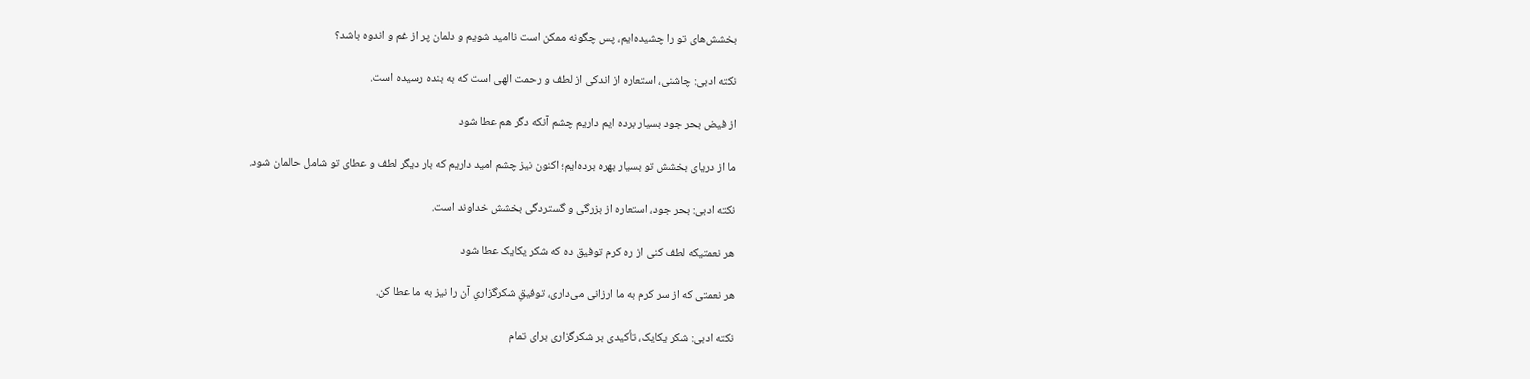بخشش‌های تو را چشیده‌ایم، پس چگونه ممکن است ناامید شویم و دلمان پر از غم و اندوه باشد؟

نکته ادبی: چاشنی، استعاره از اندکی از لطف و رحمت الهی است که به بنده رسیده است.

از فیض بحر جود بسیار برده ایم داریم چشم آنکه دگر هم عطا شود

ما از دریای بخشش تو بسیار بهره برده‌ایم؛ اکنون نیز چشم امید داریم که بار دیگر لطف و عطای تو شامل حالمان شود.

نکته ادبی: بحر جود، استعاره از بزرگی و گستردگی بخشش خداوند است.

هر نعمتیکه لطف کنی از ره کرم توفیق ده که شکر یکایک عطا شود

هر نعمتی که از سر کرم به ما ارزانی می‌داری، توفیقِ شکرگزاریِ آن را نیز به ما عطا کن.

نکته ادبی: شکر یکایک، تأکیدی بر شکرگزاری برای تمام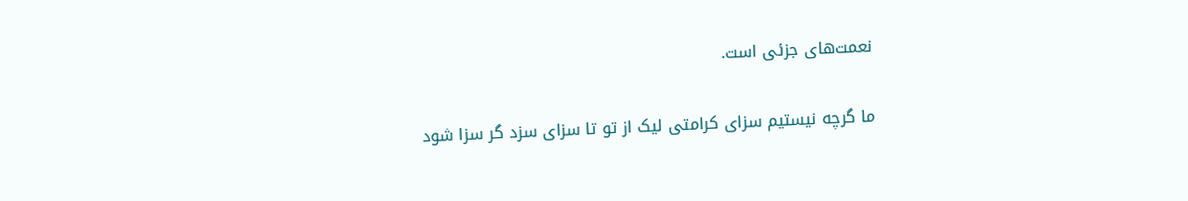نعمت‌های جزئی است.

ما گرچه نیستیم سزای کرامتی لیک از تو تا سزای سزد گر سزا شود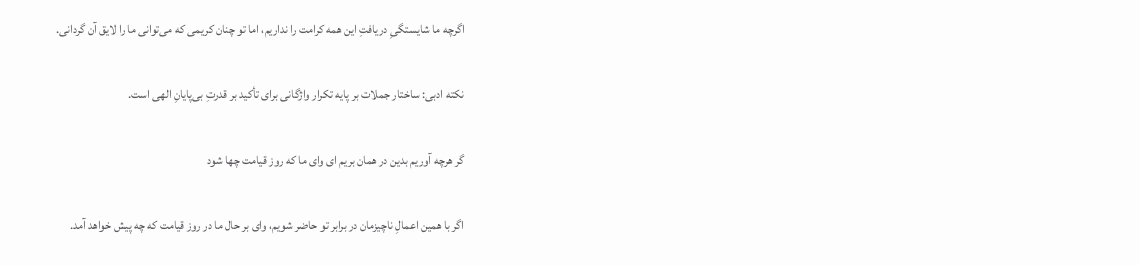اگرچه ما شایستگیِ دریافتِ این همه کرامت را نداریم، اما تو چنان کریمی که می‌توانی ما را لایق آن گردانی.

نکته ادبی: ساختار جملات بر پایه تکرار واژگانی برای تأکید بر قدرتِ بی‌پایانِ الهی است.

گر هرچه آوریم بدین در همان بریم ای وای ما که روز قیامت چها شود

اگر با همین اعمالِ ناچیزمان در برابر تو حاضر شویم، وای بر حال ما در روز قیامت که چه پیش خواهد آمد.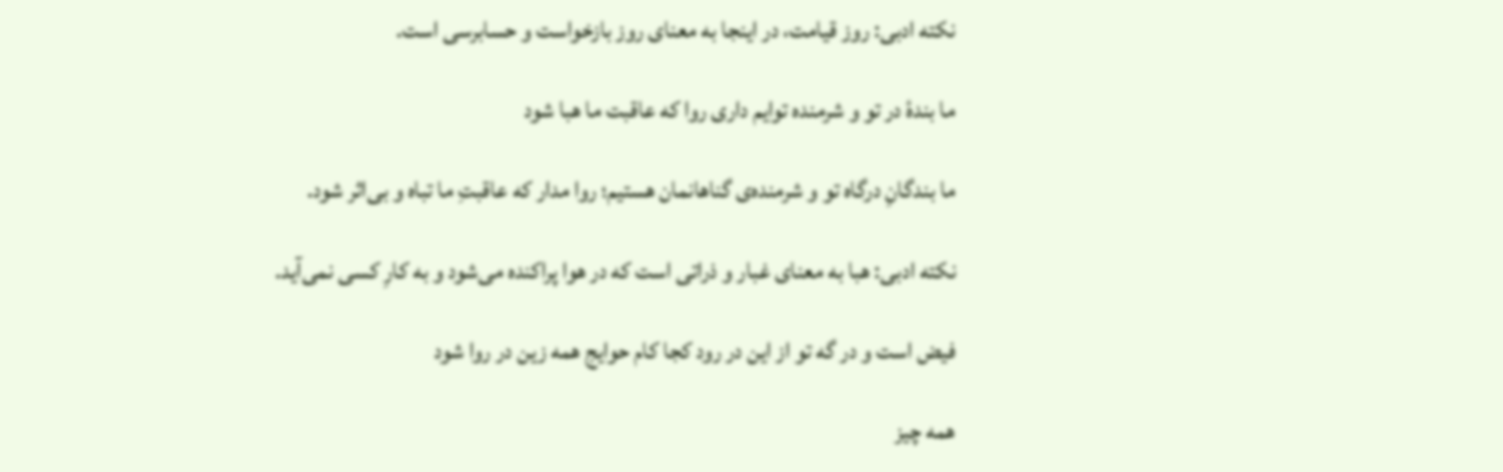نکته ادبی: روز قیامت، در اینجا به معنای روز بازخواست و حسابرسی است.

ما بندهٔ در تو و شرمنده توایم داری روا که عاقبت ما هبا شود

ما بندگانِ درگاه تو و شرمنده‌ی گناهانمان هستیم؛ روا مدار که عاقبتِ ما تباه و بی‌اثر شود.

نکته ادبی: هبا به معنای غبار و ذراتی است که در هوا پراکنده می‌شود و به کارِ کسی نمی‌آید.

فیض است و در گه تو از این در رود کجا کام حوایج همه زین در روا شود

همه چیز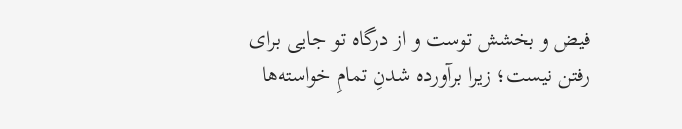فیض و بخشش توست و از درگاه تو جایی برای رفتن نیست؛ زیرا برآورده شدنِ تمامِ خواسته‌ها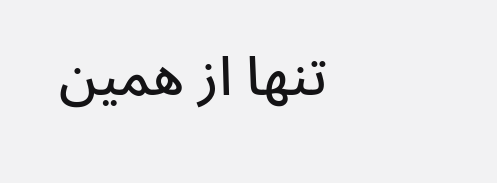تنها از همین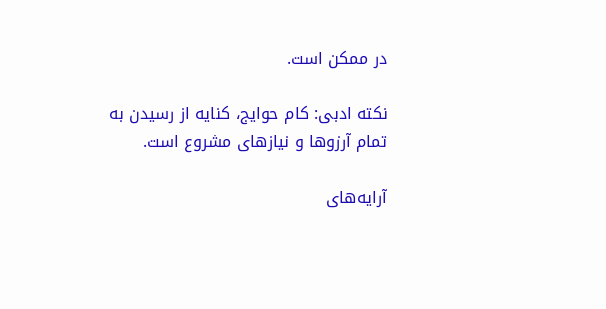در ممکن است.

نکته ادبی: کام حوایج، کنایه از رسیدن به تمام آرزوها و نیازهای مشروع است.

آرایه‌های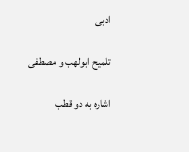ادبی

تلمیح ابولهب و مصطفی

اشاره به دو قطب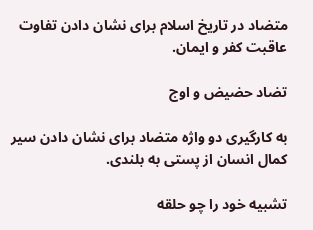متضاد در تاریخ اسلام برای نشان دادن تفاوت عاقبت کفر و ایمان.

تضاد حضیض و اوج

به کارگیری دو واژه متضاد برای نشان دادن سیر کمال انسان از پستی به بلندی.

تشبیه خود را چو حلقه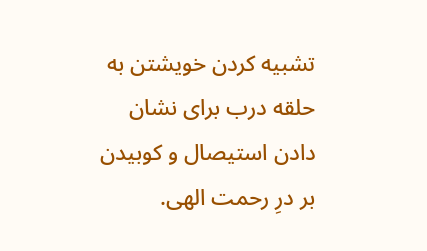تشبیه کردن خویشتن به حلقه درب برای نشان دادن استیصال و کوبیدن بر درِ رحمت الهی.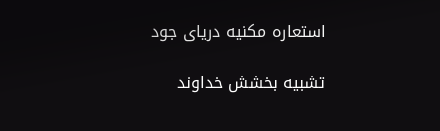استعاره مکنیه دریای جود

تشبیه بخشش خداوند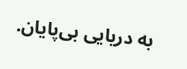به دریایی بی‌پایان.